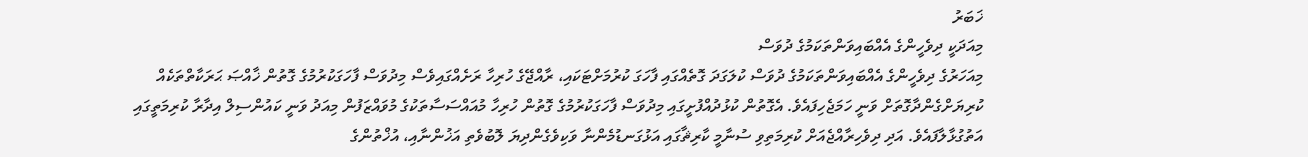ޚަބަރު
މިއަދަކީ ދިވެހީންގެ އެއްބައިވަންތަކަމުގެ ދުވަސް
މިއަހަރުގެ ދިވެހީންގެ އެއްބައިވަންތަކަމުގެ ދުވަސް ކުލަގަދަ ގޮތެއްގައި ފާހަގަ ކުރުމަށްޓަކައި، ރާއްޖޭގެ ހުރިހާ ރަށެއްގައިވެސް މިދުވަސް ފާހަގަކުރުމުގެ ގޮތުން ޚާއްޞަ ޙަރަކާތްތަކެއް ކުރިޔަށްގެންދާގޮތަށް ވަނީ ހަމަޖެހިފައެވެ. އެގޮތުން ކުޅުދުއްފުށީގައި މިދުވަސް ފާހަގަކުރުމުގެ ގޮތުން ހުރިހާ މުއައްސަސާތަކުގެ މުވައްޒަފުން މިއަދު ވަނީ ކައުންސިލް އިދާރާ ކުރިމަތީގައި އަތުގުޅާލާފައެވެ. އަދި ދިވެހިރާއްޖެއަށް ކުރިމަތިވި ސުނާމީ ކާރިޘާގައި އަޅުގަނޑުމެންނާ ވަކިވެގެންދިޔަ ލޮބުވެތި އަޚުންނާއި، އުޚްތުންގެ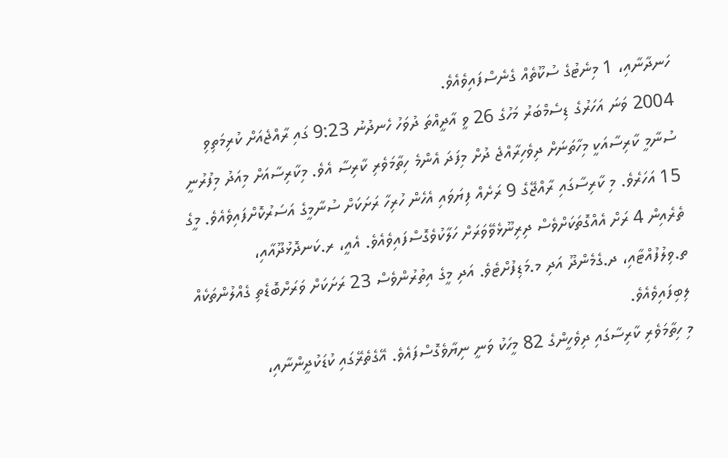ހަނދާނާއި، 1 މިނެޓުގެ ސުކޫތެއް ގެނެސްފައިވެއެވެ.
2004 ވަނަ އަހަރުގެ ޑިސެމްބަރު މަހުގެ 26 ވީ އާދީއްތަ ދުވަހު ހެނދުނު 9:23 ގައި ރާއްޖެއަށް ކުރިމަތިވި ސުނާމީ ކާރިސާއަކީ މިހާތަނަށް ދިވެހިރާއްޖެ ދުށް މިފަދަ އެންމެ ހިތާމަވެރި ކާރިސާ އެވެ. މިކާރިސާއަށް މިއަދު މިފުރުނީ 15 އަހަރެވެ. މި ކާރިސާގައި ރާއްޖޭގެ 9 ރަށެއް ފިޔަވައި އެހެން ހުރިހާ ރަށަކަށް ސުނާމީގެ އަސަރުކޮށްފައިވެއެވެ. މީގެ ތެރެއިން 4 ރަށް އެއްގޮތަކަށްވެސް ދިރިނޫޅެވޭވަރަށް ހަލާކުވެގޮސްފައިވެއެވެ. އެއީ، ރ.ކަނދޮޅުދޫއާއި، ތ.ވިލުފުއްޓާއި، ދ.ގެމެންދޫ އަދި މ.މަޑިފުށްޓެވެ. އަދި މީގެ އިތުރުންވެސް 23 ރަށަކަށް ވަރަށްބޮޑެތި ގެއްލުންތަކެއް ލިބިފައިވެއެވެ.
މި ހިތާމަވެރި ކާރިސާގައި ދިވެހީންގެ 82 މީހަކު ވަނީ ނިޔާވެގޮސްފައެވެ. އޭގެތެރޭގައި ކުޑަކުދީންނާއި،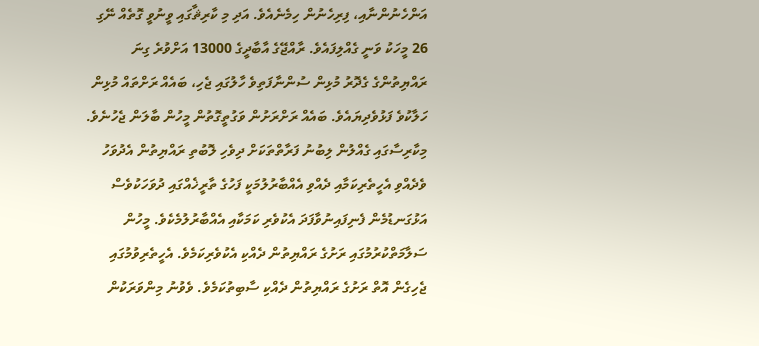އަންހެނުންނާއި، ފިރިހެނުން ހިމެނެއެވެ. އަދި މި ކާރިޘާގައި ވީނުވީ ގޮތެއް ނޭގި 26 މީހަކު ވަނީ ގެއްލިފައެވެ. ރާއްޖޭގެ އާބާދީގެ 13000 އަށްވުރެ ގިނަ ރައްޔިތުންގެ ގެދޮރު މުޅިން ސުންނާފަތިވެ ހާލުގައި ޖެހި، ބައެއް ރަށްތައް މުޅިން ހަލާކުވެ ފަޅުވެދިޔައެވެ. ބައެއް ރަށްރަށުން ވަގުތީގޮތުން މީހުން ބާލަން ޖެހުނެވެ.
މިކާރިސާގައި ގެއްލުން ލިބުނު ފަރާތްތަކަށް ދިވެހި ލޮބުތި ރައްޔިތުން އެދުވަހު ވެދެއްވި އެހީތެރިކަމާއި ދެއްވި އެއްބާރުލުމަކީ ފަހުގެ ތާރީޚެއްގައި ދުވަހަކުވެސް އަޅުގަނޑުމެން ފެނިފައިނުވާފަދަ އެކުވެރި ކަމަކާއި އެއްބާރުލުމެކެވެ. މީހުން ސަލާމަތްކުރުމުގައި ރަށުގެ ރައްޔިތުން ދެއްކި އެކުވެރިކަމެވެ. އެހީތެރިވުމުގައި ޖެހިގެން އޮތް ރަށުގެ ރައްޔިތުން ދެއްކި ސާބިތުކަމެވެ. ވެވުނު މިންވަރަކުން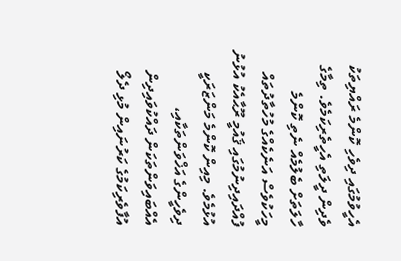އެހީވުމުގައި ދިވެހި ކޮންމެ ރައްޔިތަކު ވެދިން ދީލަތި އެހީތެރިކަމެވެ. ތިމާގެ ހާލަތަށް ބެލުމެއް ނެތި ކޮންމެ މީހަކުވެސް އަނެކެއްގެ މުހުތާދުތައް ފުއްދައިދިނުމުގައި ޤައުމީ ރޫޙާއެކު އުޅުނު އުޅުމެވެ. މިއިން ކޮންމެ މަންޒަރަކީ ދިވެހީންގެ އަޚްވަންތަކާއި، އެއްބައިވަންތަކަން ދައްކުވައިދިން އުފާވެރިކަމުގެ ކަރުނައިން މުޅި ދެލޯ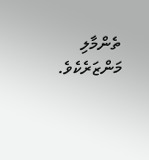ތެންމާލި މަންޒަރެކެވެ.